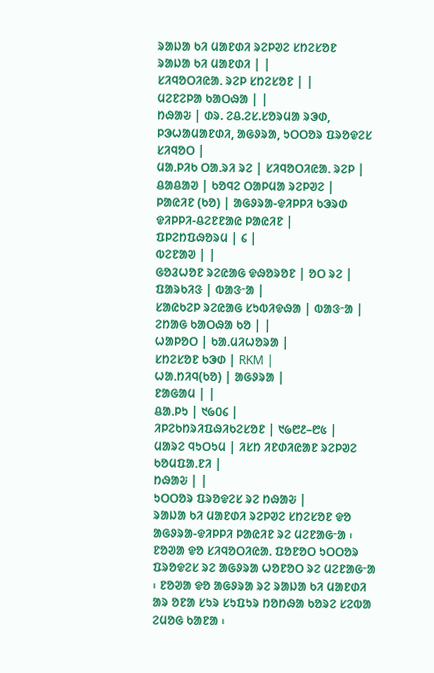ᱨᱟᱡᱟ ᱠᱤ ᱢᱟᱱᱰᱤ ᱨᱮᱞᱣᱮ ᱥᱴᱮᱥᱚᱱ
ᱨᱟᱡᱟ ᱠᱤ ᱢᱟᱱᱰᱤ | |
ᱥᱤᱧᱚᱛᱤᱭᱟᱹ ᱨᱮᱞ ᱥᱴᱮᱥᱚᱱ | |
ᱢᱮᱱᱮᱞᱟ ᱠᱟᱛᱷᱟ | |
ᱴᱷᱟᱶ | ᱰᱨ. ᱮᱪ.ᱮᱥ.ᱥᱚᱨᱢᱟ ᱨᱳᱰ, ᱞᱳᱦᱟᱢᱟᱱᱰᱤ, ᱟᱜᱽᱨᱟ, ᱩᱛᱛᱚᱨ ᱯᱨᱚᱫᱮᱥ ᱥᱤᱧᱚᱛ |
ᱢᱟᱹᱞᱤᱠ ᱛᱟᱹᱨᱤ ᱨᱮ | ᱥᱤᱧᱚᱛᱤᱭᱟᱹ ᱨᱮᱞ |
ᱪᱟᱪᱟᱣ | ᱠᱚᱧᱮ ᱛᱟᱞᱢᱟ ᱨᱮᱞᱣᱮ |
ᱞᱟᱭᱤᱱ (ᱠᱚ) | ᱟᱜᱽᱨᱟ-ᱫᱤᱞᱞᱤ ᱠᱳᱨᱰ ᱫᱤᱞᱞᱤ-ᱪᱮᱱᱱᱟᱭ ᱞᱟᱭᱤᱱ |
ᱯᱞᱮᱴᱯᱷᱚᱨᱢ | ᱔ |
ᱵᱮᱱᱟᱣ | |
ᱜᱚᱲᱦᱚᱱ ᱨᱮᱭᱟᱜ ᱫᱷᱚᱨᱚᱱ | ᱚᱛ ᱨᱮ |
ᱯᱟᱨᱠᱤᱝ | ᱵᱟᱝᱼᱟ |
ᱥᱟᱭᱠᱮᱞ ᱨᱮᱭᱟᱜ ᱥᱩᱵᱤᱫᱷᱟ | ᱵᱟᱝᱼᱟ |
ᱮᱴᱟᱜ ᱠᱟᱛᱷᱟ ᱠᱚ | |
ᱦᱟᱞᱚᱛ | ᱠᱟᱹᱢᱤᱦᱚᱨᱟ |
ᱥᱴᱮᱥᱚᱱ ᱠᱳᱰ | RKM |
ᱦᱟᱹᱴᱤᱧ(ᱠᱚ) | ᱟᱜᱽᱨᱟ |
ᱱᱟᱜᱟᱢ | |
ᱪᱟᱹᱞᱩ | ᱑᱙᱐᱔ |
ᱤᱞᱮᱠᱴᱨᱤᱯᱷᱤᱠᱮᱥᱚᱱ | ᱑᱙᱘᱒–᱘᱕ |
ᱢᱟᱨᱮ ᱧᱩᱛᱩᱢ | ᱤᱥᱴ ᱤᱱᱰᱤᱭᱟᱱ ᱨᱮᱞᱣᱮ ᱠᱚᱢᱯᱟᱹᱱᱤ |
ᱴᱷᱟᱶ | |
ᱩᱛᱛᱚᱨ ᱯᱨᱚᱫᱮᱥ ᱨᱮ ᱴᱷᱟᱶ |
ᱨᱟᱡᱟ ᱠᱤ ᱢᱟᱱᱰᱤ ᱨᱮᱞᱣᱮ ᱥᱴᱮᱥᱚᱱ ᱫᱚ ᱟᱜᱽᱨᱟ-ᱫᱤᱞᱞᱤ ᱞᱟᱭᱤᱱ ᱨᱮ ᱢᱮᱱᱟᱜᱼᱟ ᱾ ᱱᱚᱣᱟ ᱫᱚ ᱥᱤᱧᱚᱛᱤᱭᱟᱹ ᱯᱚᱱᱚᱛ ᱩᱛᱛᱚᱨ ᱯᱨᱚᱫᱮᱥ ᱨᱮ ᱟᱜᱽᱨᱟ ᱦᱚᱱᱚᱛ ᱨᱮ ᱢᱮᱱᱟᱜᱼᱟ ᱾ ᱱᱚᱣᱟ ᱫᱚ ᱟᱜᱽᱨᱟ ᱨᱮ ᱨᱟᱡᱟ ᱠᱤ ᱢᱟᱱᱰᱤ ᱟᱨ ᱚᱱᱟ ᱥᱩᱨ ᱥᱩᱯᱩᱨ ᱴᱚᱴᱷᱟ ᱠᱚᱨᱮ ᱥᱮᱵᱟ ᱮᱢᱚᱜ ᱠᱟᱱᱟ ᱾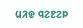ᱢᱤᱫ ᱧᱮᱱᱮᱞ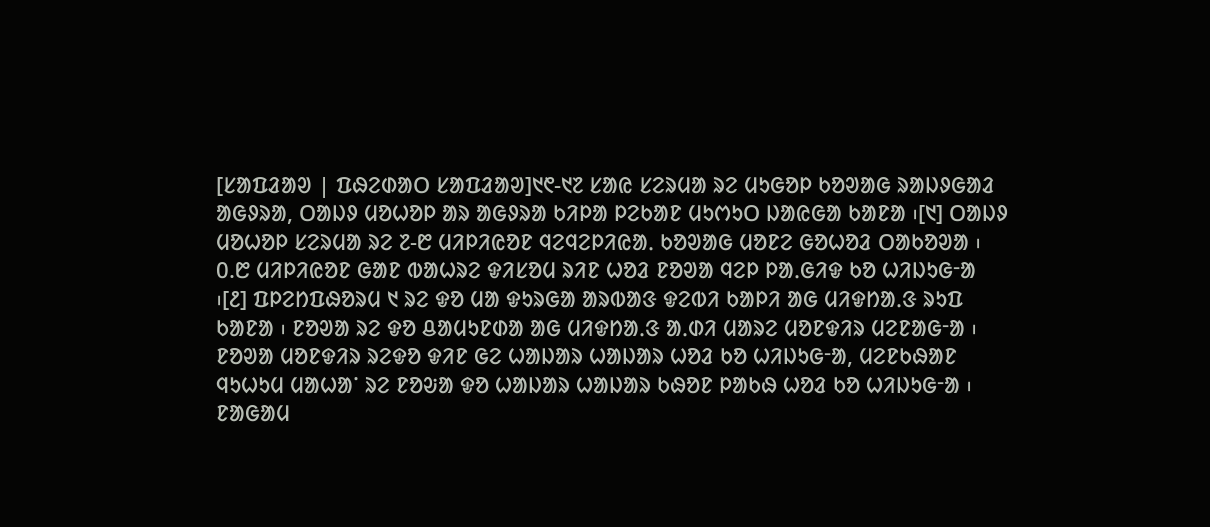[ᱥᱟᱯᱲᱟᱣ | ᱯᱷᱮᱰᱟᱛ ᱥᱟᱯᱲᱟᱣ]᱑᱖-᱑᱗ ᱥᱟᱭ ᱥᱮᱨᱢᱟ ᱨᱮ ᱢᱩᱜᱚᱞ ᱠᱚᱣᱟᱜ ᱨᱟᱡᱽᱜᱟᱲ ᱟᱜᱽᱨᱟ, ᱛᱟᱡᱽ ᱢᱚᱦᱚᱞ ᱟᱨ ᱟᱜᱽᱨᱟ ᱠᱤᱞᱟ ᱞᱮᱠᱟᱱ ᱢᱩᱬᱩᱛ ᱡᱟᱭᱜᱟ ᱠᱟᱱᱟ ᱾[᱑] ᱛᱟᱡᱽ ᱢᱚᱦᱚᱞ ᱥᱮᱨᱢᱟ ᱨᱮ ᱗-᱘ ᱢᱤᱞᱤᱭᱚᱱ ᱧᱮᱧᱮᱞᱤᱭᱟᱹ ᱠᱚᱣᱟᱜ ᱢᱚᱱᱮ ᱜᱚᱦᱚᱲ ᱛᱟᱠᱚᱣᱟ ᱾ ᱐.᱘ ᱢᱤᱞᱤᱭᱚᱱ ᱜᱟᱱ ᱵᱟᱦᱨᱮ ᱫᱤᱥᱚᱢ ᱨᱤᱱ ᱦᱚᱲ ᱱᱚᱣᱟ ᱧᱮᱞ ᱞᱟᱹᱜᱤᱫ ᱠᱚ ᱦᱤᱡᱩᱜᱼᱟ ᱾[᱒] ᱯᱞᱮᱴᱯᱷᱚᱨᱢ ᱑ ᱨᱮ ᱫᱚ ᱢᱟ ᱫᱩᱨᱜᱟ ᱟᱨᱵᱟᱝ ᱫᱮᱵᱤ ᱠᱟᱞᱤ ᱟᱜ ᱢᱤᱫᱴᱟᱹᱝ ᱨᱩᱯ ᱠᱟᱱᱟ ᱾ ᱱᱚᱣᱟ ᱨᱮ ᱫᱚ ᱪᱟᱢᱩᱱᱰᱟ ᱟᱜ ᱢᱤᱫᱴᱟᱹᱝ ᱟᱹᱰᱤ ᱢᱟᱨᱮ ᱢᱚᱱᱫᱤᱨ ᱢᱮᱱᱟᱜᱼᱟ ᱾ ᱱᱚᱣᱟ ᱢᱚᱱᱫᱤᱨ ᱨᱮᱫᱚ ᱫᱤᱱ ᱜᱮ ᱦᱟᱡᱟᱨ ᱦᱟᱡᱟᱨ ᱦᱚᱲ ᱠᱚ ᱦᱤᱡᱩᱜᱼᱟ, ᱢᱮᱱᱠᱷᱟᱱ ᱧᱩᱦᱩᱢ ᱢᱟᱦᱟᱸ ᱨᱮ ᱱᱚᱶᱟ ᱫᱚ ᱦᱟᱡᱟᱨ ᱦᱟᱡᱟᱨ ᱠᱷᱚᱱ ᱞᱟᱠᱷ ᱦᱚᱲ ᱠᱚ ᱦᱤᱡᱩᱜᱼᱟ ᱾
ᱱᱟᱜᱟᱢ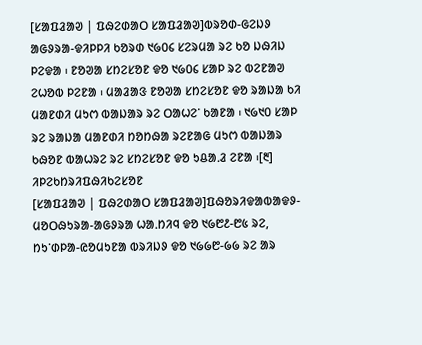[ᱥᱟᱯᱲᱟᱣ | ᱯᱷᱮᱰᱟᱛ ᱥᱟᱯᱲᱟᱣ]ᱵᱨᱚᱰ-ᱜᱮᱡᱽ ᱟᱜᱽᱨᱟ-ᱫᱤᱞᱞᱤ ᱠᱚᱨᱰ ᱑᱙᱐᱔ ᱥᱮᱨᱢᱟ ᱨᱮ ᱠᱚ ᱡᱷᱤᱡ ᱞᱮᱫᱟ ᱾ ᱱᱚᱣᱟ ᱥᱴᱮᱥᱚᱱ ᱫᱚ ᱑᱙᱐᱔ ᱥᱟᱞ ᱨᱮ ᱵᱮᱱᱟᱣ ᱮᱦᱚᱵ ᱞᱮᱱᱟ ᱾ ᱢᱟᱲᱟᱝ ᱱᱚᱣᱟ ᱥᱴᱮᱥᱚᱱ ᱫᱚ ᱨᱟᱡᱟ ᱠᱤ ᱢᱟᱱᱰᱤ ᱢᱩᱬ ᱵᱟᱡᱟᱨ ᱨᱮ ᱛᱟᱦᱮᱸ ᱠᱟᱱᱟ ᱾ ᱑᱙᱑᱐ ᱥᱟᱞ ᱨᱮ ᱨᱟᱡᱟ ᱢᱟᱱᱰᱤ ᱴᱚᱴᱷᱟ ᱨᱮᱱᱟᱜ ᱢᱩᱬ ᱵᱟᱡᱟᱨ ᱠᱷᱚᱱ ᱵᱟᱦᱨᱮ ᱨᱮ ᱥᱴᱮᱥᱚᱱ ᱫᱚ ᱩᱪᱟᱹᱲ ᱮᱱᱟ ᱾[᱓]
ᱤᱞᱮᱠᱴᱨᱤᱯᱷᱤᱠᱮᱥᱚᱱ
[ᱥᱟᱯᱲᱟᱣ | ᱯᱷᱮᱰᱟᱛ ᱥᱟᱯᱲᱟᱣ]ᱯᱷᱚᱨᱤᱫᱟᱵᱟᱫᱽ-ᱢᱚᱛᱷᱩᱨᱟ-ᱟᱜᱽᱨᱟ ᱦᱟᱹᱴᱤᱧ ᱫᱚ ᱑᱙᱘᱒-᱘᱕ ᱨᱮ, ᱴᱩᱸᱰᱞᱟ-ᱭᱚᱢᱩᱱᱟ ᱵᱨᱤᱡᱽ ᱫᱚ ᱑᱙᱙᱘-᱙᱙ ᱨᱮ ᱟᱨ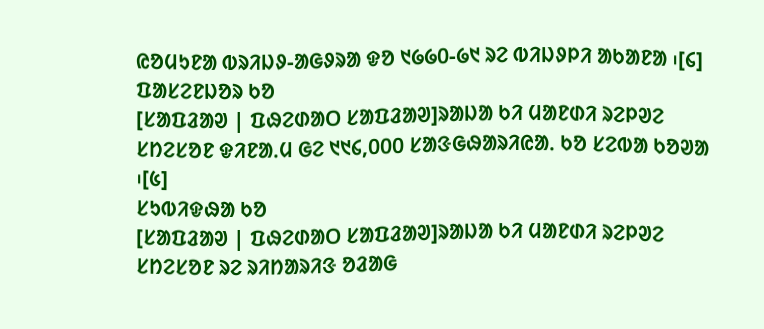ᱭᱚᱢᱩᱱᱟ ᱵᱨᱤᱡᱽ-ᱟᱜᱽᱨᱟ ᱫᱚ ᱑᱙᱙᱐-᱙᱑ ᱨᱮ ᱵᱤᱡᱽᱞᱤ ᱟᱠᱟᱱᱟ ᱾[᱔]
ᱯᱟᱥᱮᱱᱡᱚᱨ ᱠᱚ
[ᱥᱟᱯᱲᱟᱣ | ᱯᱷᱮᱰᱟᱛ ᱥᱟᱯᱲᱟᱣ]ᱨᱟᱡᱟ ᱠᱤ ᱢᱟᱱᱰᱤ ᱨᱮᱞᱣᱮ ᱥᱴᱮᱥᱚᱱ ᱫᱤᱱᱟᱹᱢ ᱜᱮ ᱑᱑᱔,᱐᱐᱐ ᱥᱟᱝᱜᱷᱟᱨᱤᱭᱟᱹ ᱠᱚ ᱥᱮᱵᱟ ᱠᱚᱣᱟ ᱾[᱕]
ᱥᱩᱵᱤᱫᱷᱟ ᱠᱚ
[ᱥᱟᱯᱲᱟᱣ | ᱯᱷᱮᱰᱟᱛ ᱥᱟᱯᱲᱟᱣ]ᱨᱟᱡᱟ ᱠᱤ ᱢᱟᱱᱰᱤ ᱨᱮᱞᱣᱮ ᱥᱴᱮᱥᱚᱱ ᱨᱮ ᱨᱤᱴᱟᱨᱤᱝ ᱚᱲᱟᱜ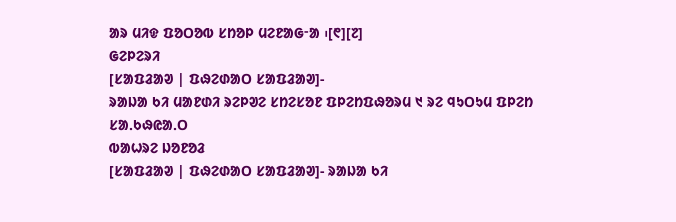ᱟᱨ ᱢᱤᱫ ᱯᱚᱛᱚᱵ ᱥᱴᱚᱞ ᱢᱮᱱᱟᱜᱼᱟ ᱾[᱖][᱗]
ᱜᱮᱞᱮᱨᱤ
[ᱥᱟᱯᱲᱟᱣ | ᱯᱷᱮᱰᱟᱛ ᱥᱟᱯᱲᱟᱣ]-
ᱨᱟᱡᱟ ᱠᱤ ᱢᱟᱱᱰᱤ ᱨᱮᱞᱣᱮ ᱥᱴᱮᱥᱚᱱ ᱯᱞᱮᱴᱯᱷᱚᱨᱢ ᱑ ᱨᱮ ᱧᱩᱛᱩᱢ ᱯᱞᱮᱴ
ᱥᱟᱹᱠᱷᱭᱟᱹᱛ
ᱵᱟᱦᱨᱮ ᱡᱚᱱᱚᱲ
[ᱥᱟᱯᱲᱟᱣ | ᱯᱷᱮᱰᱟᱛ ᱥᱟᱯᱲᱟᱣ]- ᱨᱟᱡᱟ ᱠᱤ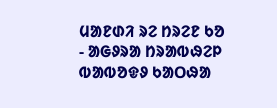ᱢᱟᱱᱰᱤ ᱨᱮ ᱴᱨᱮᱱ ᱠᱚ
- ᱟᱜᱽᱨᱟ ᱴᱨᱟᱵᱷᱮᱞ ᱵᱟᱵᱚᱫᱽ ᱠᱟᱛᱷᱟ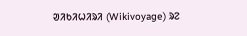ᱣᱤᱠᱤᱦᱤᱨᱤ (Wikivoyage) ᱨᱮ